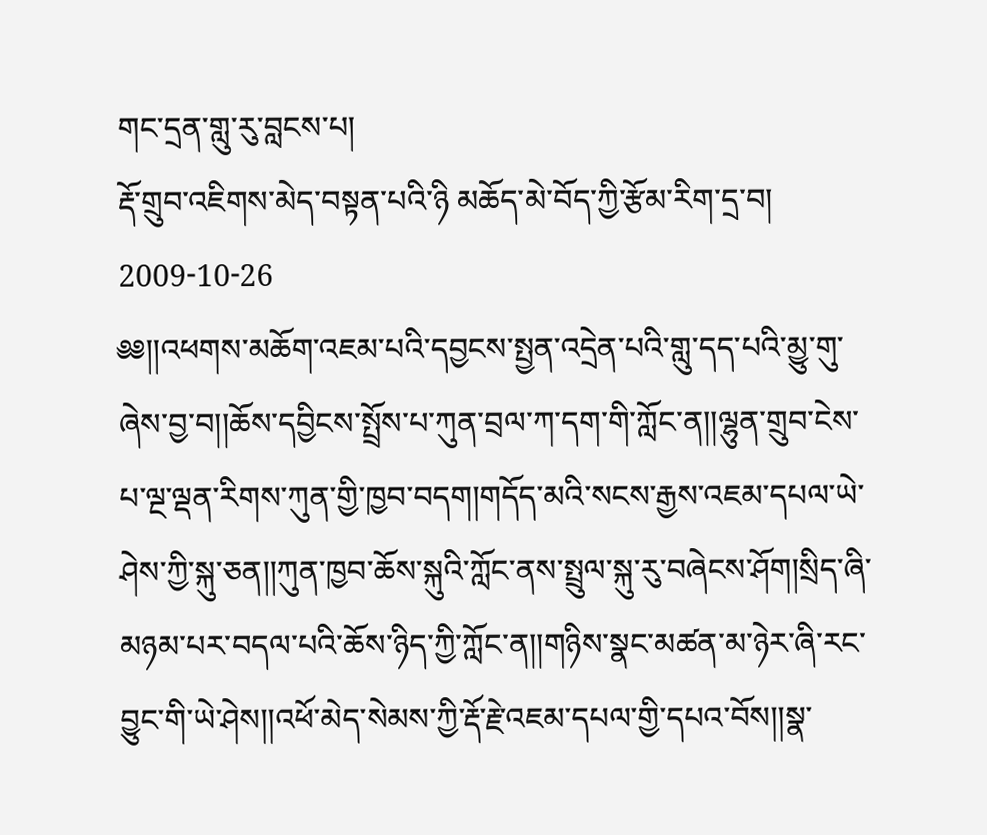གང་དྲན་གླུ་རུ་བླངས་པ།
རྡོ་གྲུབ་འཇིགས་མེད་བསྟན་པའི་ཉི མཆོད་མེ་བོད་ཀྱི་རྩོམ་རིག་དྲ་བ། 2009-10-26
༅༅།།འཕགས་མཆོག་འཇམ་པའི་དབྱངས་སྤྱན་འདྲེན་པའི་གླུ་དད་པའི་མྱུ་གུ་ཞེས་བྱ་བ།།ཆོས་དབྱིངས་སྤྲོས་པ་ཀུན་བྲལ་ཀ་དག་གི་ཀློང་ན།།ལྷུན་གྲུབ་ངེས་པ་ལྔ་ལྡན་རིགས་ཀུན་གྱི་ཁྱབ་བདག།གདོད་མའི་སངས་རྒྱས་འཇམ་དཔལ་ཡེ་ཤེས་ཀྱི་སྐུ་ཅན།།ཀུན་ཁྱབ་ཆོས་སྐུའི་ཀློང་ནས་སྤྲུལ་སྐུ་རུ་བཞེངས་ཤོག།སྲིད་ཞི་མཉམ་པར་བདལ་པའི་ཆོས་ཉིད་ཀྱི་ཀློང་ན།།གཉིས་སྣང་མཚན་མ་ཉེར་ཞི་རང་བྱུང་གི་ཡེ་ཤེས།།འཕོ་མེད་སེམས་ཀྱི་རྡོ་རྗེ་འཇམ་དཔལ་གྱི་དཔའ་བོས།།སྣ་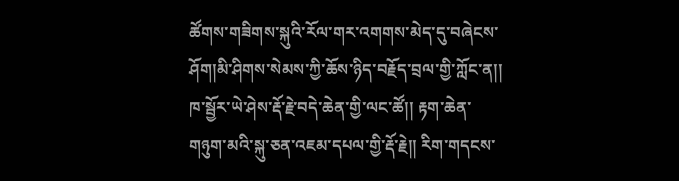ཚོགས་གཟིགས་སྐུའི་རོལ་གར་འགགས་མེད་དུ་བཞེངས་ཤོག།མི་ཤིགས་སེམས་ཀྱི་ཆོས་ཉིད་བརྗོད་བྲལ་གྱི་ཀློང་ན།། ཁ་སྦྱོར་ཡེ་ཤེས་རྡོ་རྗེ་བདེ་ཆེན་གྱི་ལང་ཚོ།། རྟག་ཆེན་གཉུག་མའི་སྐུ་ཅན་འཇམ་དཔལ་གྱི་རྡོ་རྗེ།། རིག་གདངས་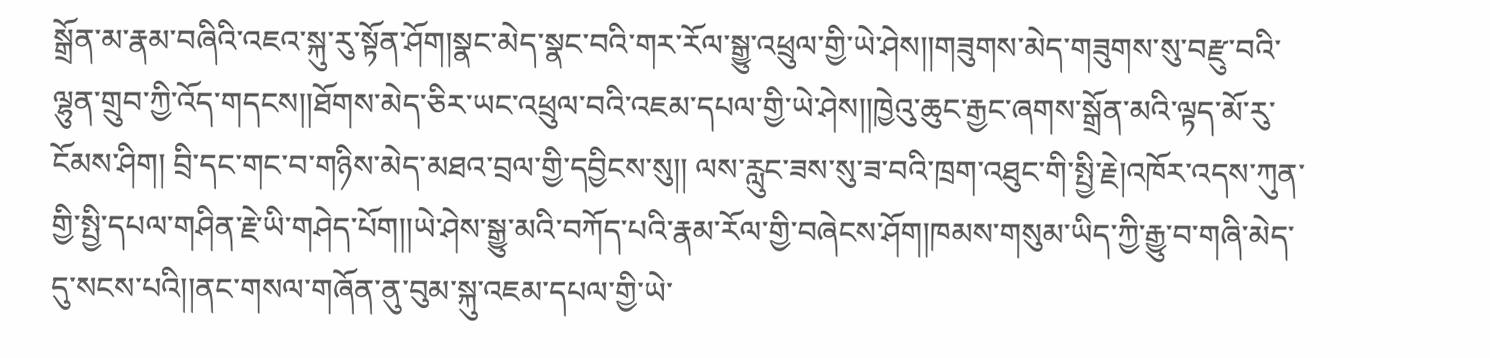སྒྲོན་མ་རྣམ་བཞིའི་འཇའ་སྐུ་རུ་སྟོན་ཤོག།སྣང་མེད་སྣང་བའི་གར་རོལ་སྒྱུ་འཕྲུལ་གྱི་ཡེ་ཤེས།།གཟུགས་མེད་གཟུགས་སུ་བརྫུ་བའི་ལྷུན་གྲུབ་ཀྱི་འོད་གདངས།།ཐོགས་མེད་ཅིར་ཡང་འཕྲུལ་བའི་འཇམ་དཔལ་གྱི་ཡེ་ཤེས།།ཁྱེའུ་ཆུང་རྒྱང་ཞགས་སྒྲོན་མའི་ལྟད་མོ་རུ་ངོམས་ཤིག། བྲི་དང་གང་བ་གཉིས་མེད་མཐའ་བྲལ་གྱི་དབྱིངས་སུ།། ལས་རླུང་ཟས་སུ་ཟ་བའི་ཁྲག་འཐུང་གི་སྤྱི་རྗེ།འཁོར་འདས་ཀུན་གྱི་སྤྱི་དཔལ་གཤིན་རྗེ་ཡི་གཤེད་པོག།།ཡེ་ཤེས་སྒྱུ་མའི་བཀོད་པའི་རྣམ་རོལ་གྱི་བཞེངས་ཤོག།ཁམས་གསུམ་ཡིད་ཀྱི་རྒྱུ་བ་གཞི་མེད་དུ་སངས་པའི།།ནང་གསལ་གཞོན་ནུ་བུམ་སྐུ་འཇམ་དཔལ་གྱི་ཡེ་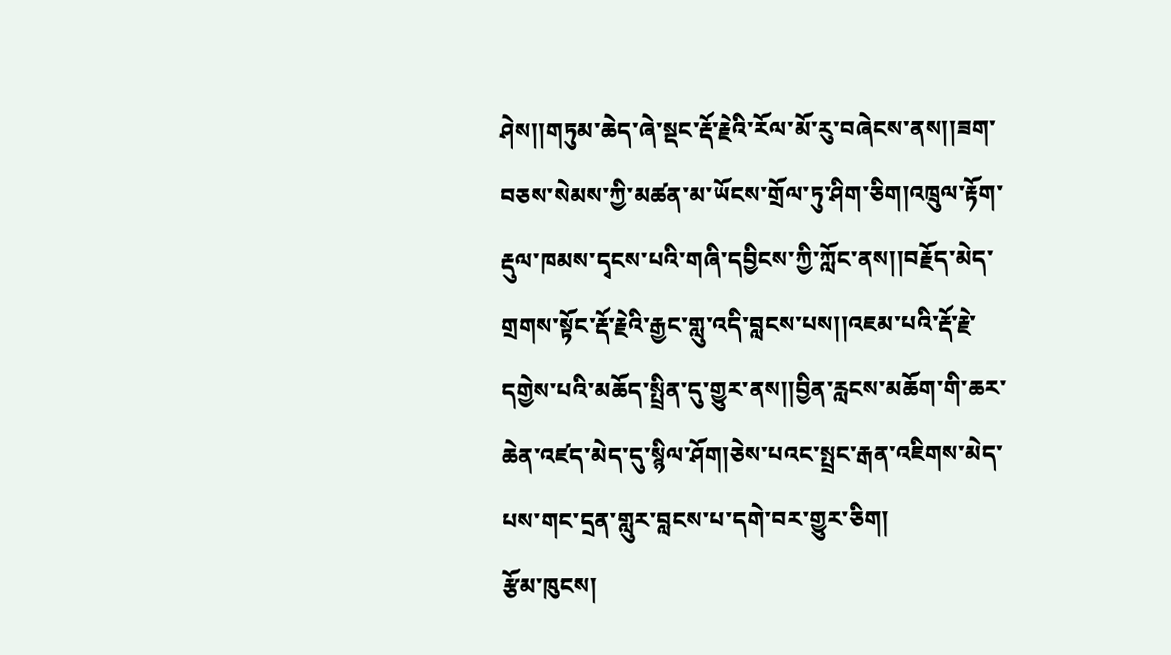ཤེས།།གཏུམ་ཆེད་ཞེ་སྡང་རྡོ་རྗེའི་རོལ་མོ་རུ་བཞེངས་ནས།།ཟག་བཅས་སེམས་ཀྱི་མཚན་མ་ཡོངས་གྲོལ་ཏུ་ཤིག་ཅིག།འཁྲུལ་རྟོག་རྡུལ་ཁམས་དྭངས་པའི་གཞི་དབྱིངས་ཀྱི་ཀློང་ནས།།བརྗོད་མེད་གྲགས་སྟོང་རྡོ་རྗེའི་རྒྱང་གླུ་འདི་བླངས་པས།།འཇམ་པའི་རྡོ་རྗེ་དགྱེས་པའི་མཆོད་སྤྲིན་དུ་གྱུར་ནས།།བྱིན་རླངས་མཆོག་གི་ཆར་ཆེན་འཛད་མེད་དུ་སྙིལ་ཤོག།ཅེས་པའང་སྤྲང་རྒན་འཇིགས་མེད་པས་གང་དྲན་གླུར་བླངས་པ་དགེ་བར་གྱུར་ཅིག།
རྩོམ་ཁུངས།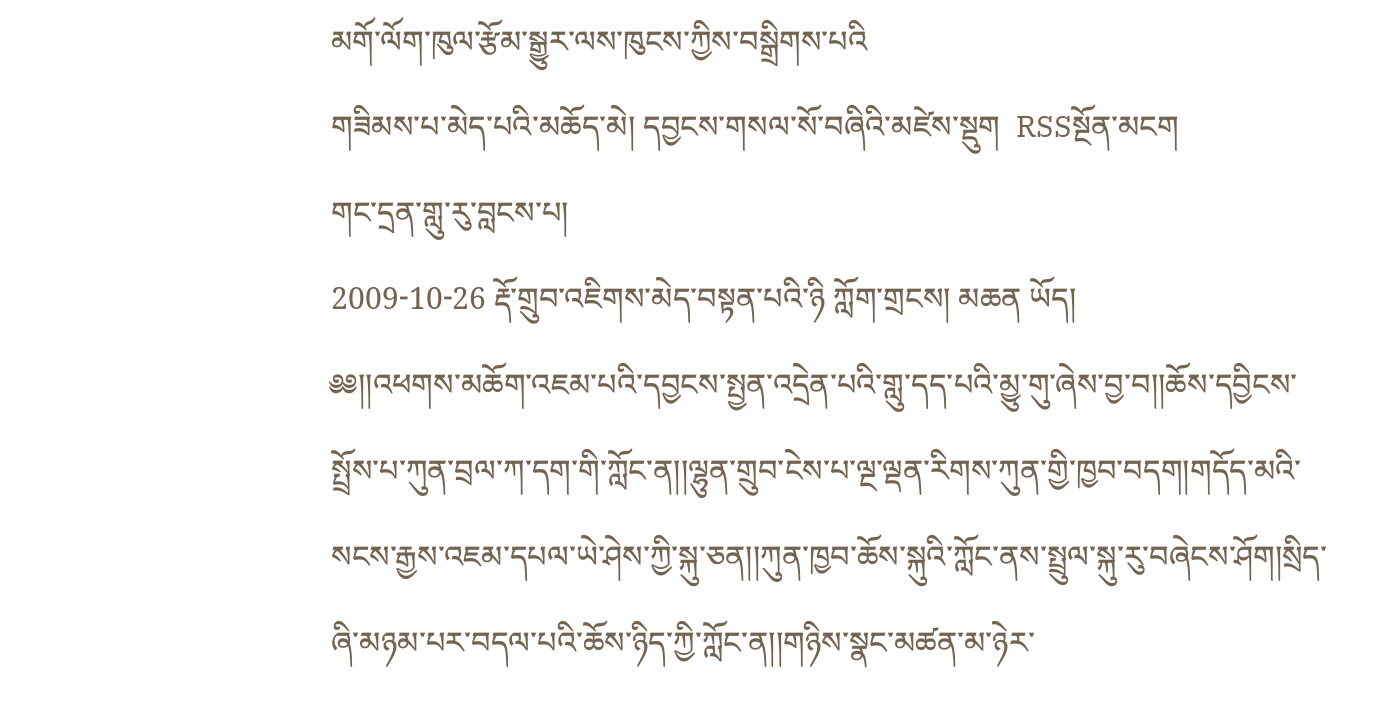མགོ་ལོག་ཁུལ་རྩོམ་སྒྱུར་ལས་ཁུངས་ཀྱིས་བསྒྲིགས་པའི
གཟིམས་པ་མེད་པའི་མཆོད་མེ། དབྱངས་གསལ་སོ་བཞིའི་མཛེས་སྡུག  RSSསྔོན་མངག
གང་དྲན་གླུ་རུ་བླངས་པ།
2009-10-26 རྡོ་གྲུབ་འཇིགས་མེད་བསྟན་པའི་ཉི ཀློག་གྲངས། མཆན ཡོད།
༅༅།།འཕགས་མཆོག་འཇམ་པའི་དབྱངས་སྤྱན་འདྲེན་པའི་གླུ་དད་པའི་མྱུ་གུ་ཞེས་བྱ་བ།།ཆོས་དབྱིངས་སྤྲོས་པ་ཀུན་བྲལ་ཀ་དག་གི་ཀློང་ན།།ལྷུན་གྲུབ་ངེས་པ་ལྔ་ལྡན་རིགས་ཀུན་གྱི་ཁྱབ་བདག།གདོད་མའི་སངས་རྒྱས་འཇམ་དཔལ་ཡེ་ཤེས་ཀྱི་སྐུ་ཅན།།ཀུན་ཁྱབ་ཆོས་སྐུའི་ཀློང་ནས་སྤྲུལ་སྐུ་རུ་བཞེངས་ཤོག།སྲིད་ཞི་མཉམ་པར་བདལ་པའི་ཆོས་ཉིད་ཀྱི་ཀློང་ན།།གཉིས་སྣང་མཚན་མ་ཉེར་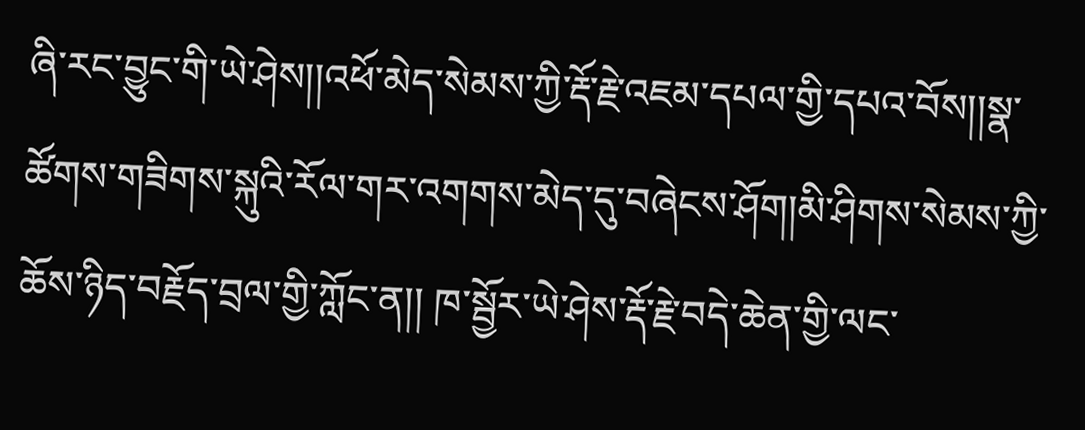ཞི་རང་བྱུང་གི་ཡེ་ཤེས།།འཕོ་མེད་སེམས་ཀྱི་རྡོ་རྗེ་འཇམ་དཔལ་གྱི་དཔའ་བོས།།སྣ་ཚོགས་གཟིགས་སྐུའི་རོལ་གར་འགགས་མེད་དུ་བཞེངས་ཤོག།མི་ཤིགས་སེམས་ཀྱི་ཆོས་ཉིད་བརྗོད་བྲལ་གྱི་ཀློང་ན།། ཁ་སྦྱོར་ཡེ་ཤེས་རྡོ་རྗེ་བདེ་ཆེན་གྱི་ལང་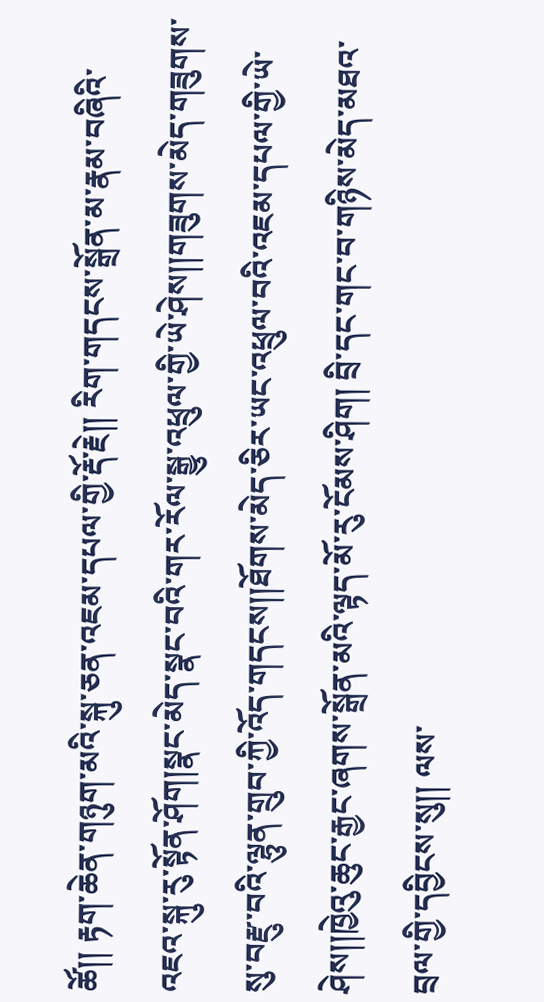ཚོ།། རྟག་ཆེན་གཉུག་མའི་སྐུ་ཅན་འཇམ་དཔལ་གྱི་རྡོ་རྗེ།། རིག་གདངས་སྒྲོན་མ་རྣམ་བཞིའི་འཇའ་སྐུ་རུ་སྟོན་ཤོག།སྣང་མེད་སྣང་བའི་གར་རོལ་སྒྱུ་འཕྲུལ་གྱི་ཡེ་ཤེས།།གཟུགས་མེད་གཟུགས་སུ་བརྫུ་བའི་ལྷུན་གྲུབ་ཀྱི་འོད་གདངས།།ཐོགས་མེད་ཅིར་ཡང་འཕྲུལ་བའི་འཇམ་དཔལ་གྱི་ཡེ་ཤེས།།ཁྱེའུ་ཆུང་རྒྱང་ཞགས་སྒྲོན་མའི་ལྟད་མོ་རུ་ངོམས་ཤིག། བྲི་དང་གང་བ་གཉིས་མེད་མཐའ་བྲལ་གྱི་དབྱིངས་སུ།། ལས་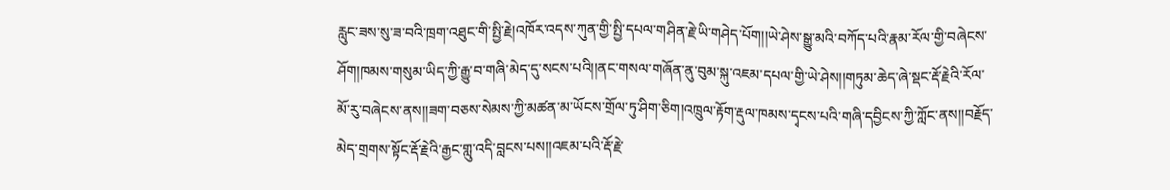རླུང་ཟས་སུ་ཟ་བའི་ཁྲག་འཐུང་གི་སྤྱི་རྗེ།འཁོར་འདས་ཀུན་གྱི་སྤྱི་དཔལ་གཤིན་རྗེ་ཡི་གཤེད་པོག།།ཡེ་ཤེས་སྒྱུ་མའི་བཀོད་པའི་རྣམ་རོལ་གྱི་བཞེངས་ཤོག།ཁམས་གསུམ་ཡིད་ཀྱི་རྒྱུ་བ་གཞི་མེད་དུ་སངས་པའི།།ནང་གསལ་གཞོན་ནུ་བུམ་སྐུ་འཇམ་དཔལ་གྱི་ཡེ་ཤེས།།གཏུམ་ཆེད་ཞེ་སྡང་རྡོ་རྗེའི་རོལ་མོ་རུ་བཞེངས་ནས།།ཟག་བཅས་སེམས་ཀྱི་མཚན་མ་ཡོངས་གྲོལ་ཏུ་ཤིག་ཅིག།འཁྲུལ་རྟོག་རྡུལ་ཁམས་དྭངས་པའི་གཞི་དབྱིངས་ཀྱི་ཀློང་ནས།།བརྗོད་མེད་གྲགས་སྟོང་རྡོ་རྗེའི་རྒྱང་གླུ་འདི་བླངས་པས།།འཇམ་པའི་རྡོ་རྗེ་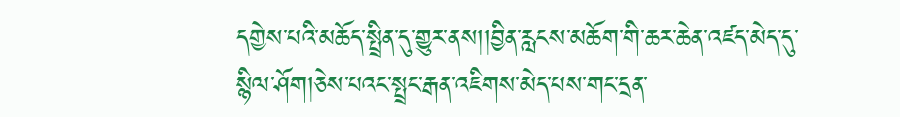དགྱེས་པའི་མཆོད་སྤྲིན་དུ་གྱུར་ནས།།བྱིན་རླངས་མཆོག་གི་ཆར་ཆེན་འཛད་མེད་དུ་སྙིལ་ཤོག།ཅེས་པའང་སྤྲང་རྒན་འཇིགས་མེད་པས་གང་དྲན་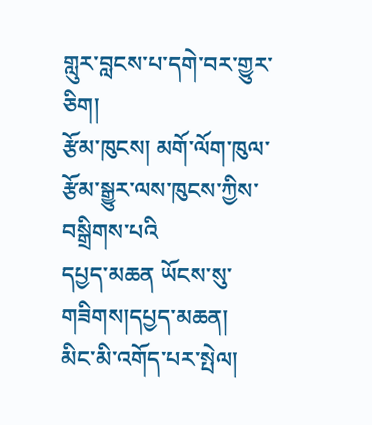གླུར་བླངས་པ་དགེ་བར་གྱུར་ཅིག།
རྩོམ་ཁུངས། མགོ་ལོག་ཁུལ་རྩོམ་སྒྱུར་ལས་ཁུངས་ཀྱིས་བསྒྲིགས་པའི
དཔྱད་མཆན ཡོངས་སུ་གཟིགས།དཔྱད་མཆན།
མིང་མི་འགོད་པར་སྤེལ།